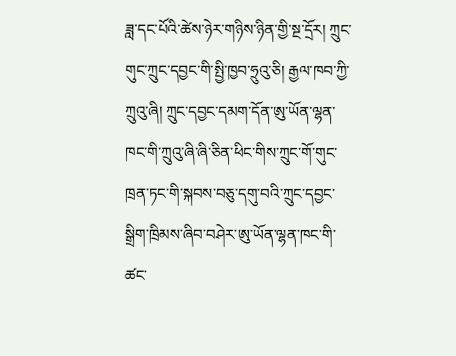ཟླ་དང་པོའི་ཚེས་ཉེར་གཉིས་ཉིན་གྱི་སྔ་དྲོར། ཀྲུང་གུང་ཀྲུང་དབྱང་གི་སྤྱི་ཁྱབ་ཧྲུའུ་ཅི། རྒྱལ་ཁབ་ཀྱི་ཀྲུའུ་ཞི། ཀྲུང་དབྱང་དམག་དོན་ཨུ་ཡོན་ལྷན་ཁང་གི་ཀྲུའུ་ཞི་ཞི་ཅིན་ཕིང་གིས་ཀྲུང་གོ་གུང་ཁྲན་ཏང་གི་སྐབས་བཅུ་དགུ་བའི་ཀྲུང་དབྱང་སྒྲིག་ཁྲིམས་ཞིབ་བཤེར་ཨུ་ཡོན་ལྷན་ཁང་གི་ཚང་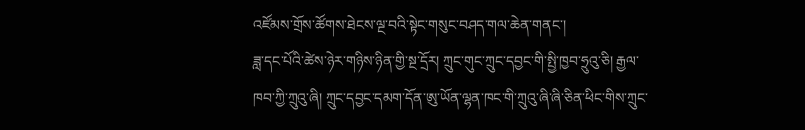འཛོམས་གྲོས་ཚོགས་ཐེངས་ལྔ་བའི་སྟེང་གསུང་བཤད་གལ་ཆེན་གནང་།
ཟླ་དང་པོའི་ཚེས་ཉེར་གཉིས་ཉིན་གྱི་སྔ་དྲོར། ཀྲུང་གུང་ཀྲུང་དབྱང་གི་སྤྱི་ཁྱབ་ཧྲུའུ་ཅི། རྒྱལ་ཁབ་ཀྱི་ཀྲུའུ་ཞི། ཀྲུང་དབྱང་དམག་དོན་ཨུ་ཡོན་ལྷན་ཁང་གི་ཀྲུའུ་ཞི་ཞི་ཅིན་ཕིང་གིས་ཀྲུང་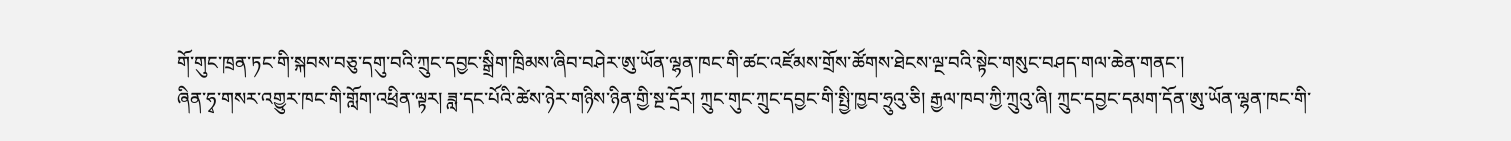གོ་གུང་ཁྲན་ཏང་གི་སྐབས་བཅུ་དགུ་བའི་ཀྲུང་དབྱང་སྒྲིག་ཁྲིམས་ཞིབ་བཤེར་ཨུ་ཡོན་ལྷན་ཁང་གི་ཚང་འཛོམས་གྲོས་ཚོགས་ཐེངས་ལྔ་བའི་སྟེང་གསུང་བཤད་གལ་ཆེན་གནང་།
ཞིན་ཧྭ་གསར་འགྱུར་ཁང་གི་གློག་འཕྲིན་ལྟར། ཟླ་དང་པོའི་ཚེས་ཉེར་གཉིས་ཉིན་གྱི་སྔ་དྲོར། ཀྲུང་གུང་ཀྲུང་དབྱང་གི་སྤྱི་ཁྱབ་ཧྲུའུ་ཅི། རྒྱལ་ཁབ་ཀྱི་ཀྲུའུ་ཞི། ཀྲུང་དབྱང་དམག་དོན་ཨུ་ཡོན་ལྷན་ཁང་གི་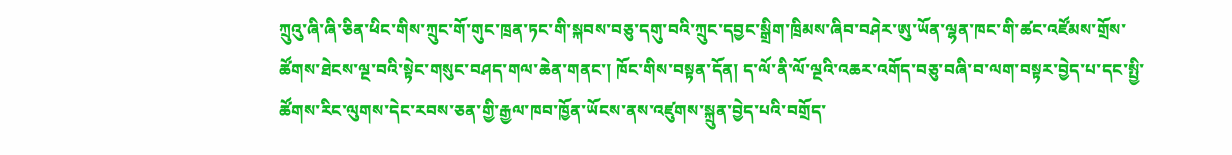ཀྲུའུ་ཞི་ཞི་ཅིན་ཕིང་གིས་ཀྲུང་གོ་གུང་ཁྲན་ཏང་གི་སྐབས་བཅུ་དགུ་བའི་ཀྲུང་དབྱང་སྒྲིག་ཁྲིམས་ཞིབ་བཤེར་ཨུ་ཡོན་ལྷན་ཁང་གི་ཚང་འཛོམས་གྲོས་ཚོགས་ཐེངས་ལྔ་བའི་སྟེང་གསུང་བཤད་གལ་ཆེན་གནང་། ཁོང་གིས་བསྟན་དོན། ད་ལོ་ནི་ལོ་ལྔའི་འཆར་འགོད་བཅུ་བཞི་བ་ལག་བསྟར་བྱེད་པ་དང་སྤྱི་ཚོགས་རིང་ལུགས་དེང་རབས་ཅན་གྱི་རྒྱལ་ཁབ་ཁྱོན་ཡོངས་ནས་འཛུགས་སྐྲུན་བྱེད་པའི་བགྲོད་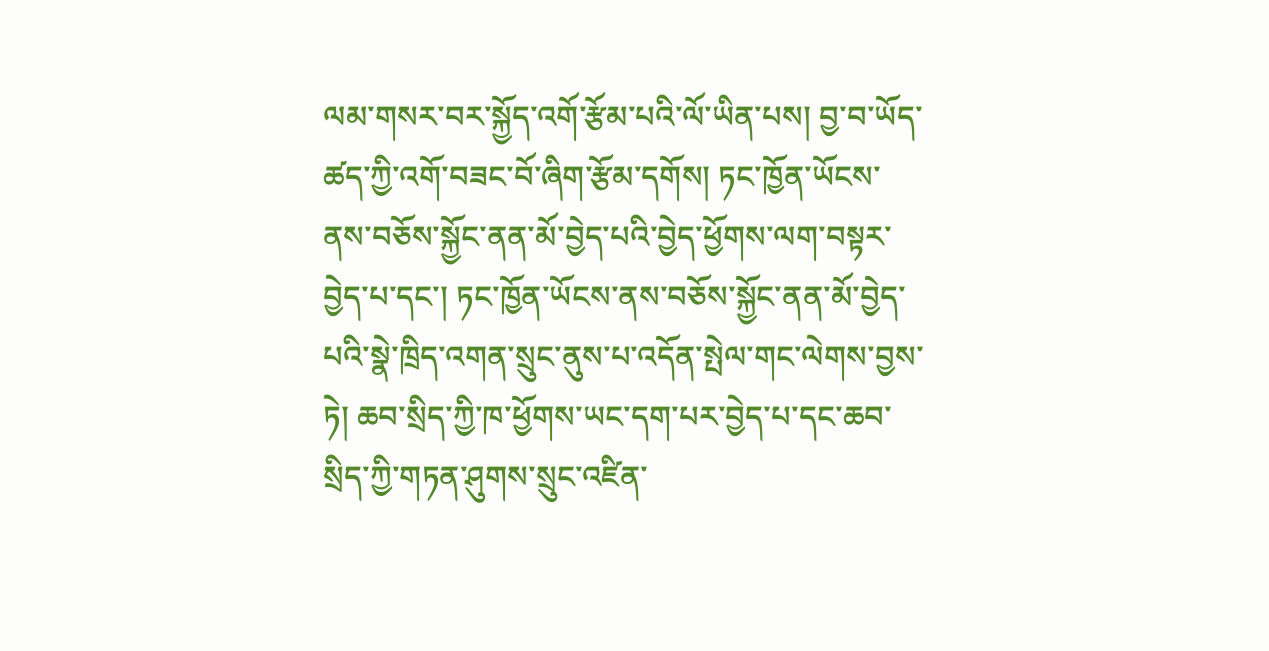ལམ་གསར་བར་སྐྱོད་འགོ་རྩོམ་པའི་ལོ་ཡིན་པས། བྱ་བ་ཡོད་ཚད་ཀྱི་འགོ་བཟང་བོ་ཞིག་རྩོམ་དགོས། ཏང་ཁྱོན་ཡོངས་ནས་བཅོས་སྐྱོང་ནན་མོ་བྱེད་པའི་བྱེད་ཕྱོགས་ལག་བསྟར་བྱེད་པ་དང་། ཏང་ཁྱོན་ཡོངས་ནས་བཅོས་སྐྱོང་ནན་མོ་བྱེད་པའི་སྣེ་ཁྲིད་འགན་སྲུང་ནུས་པ་འདོན་སྤེལ་གང་ལེགས་བྱས་ཏེ། ཆབ་སྲིད་ཀྱི་ཁ་ཕྱོགས་ཡང་དག་པར་བྱེད་པ་དང་ཆབ་སྲིད་ཀྱི་གཏན་ཤུགས་སྲུང་འཛིན་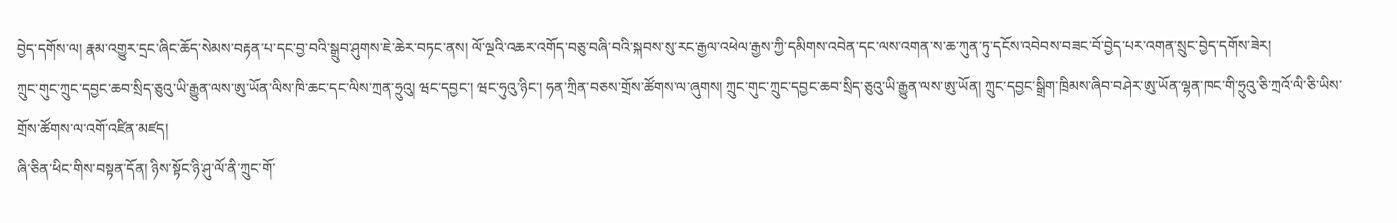བྱེད་དགོས་ལ། རྣམ་འགྱུར་དྲང་ཞིང་ཆོད་སེམས་བརྟན་པ་དང་བྱ་བའི་སྒྲུབ་ཤུགས་ཇེ་ཆེར་བཏང་ནས། ལོ་ལྔའི་འཆར་འགོད་བཅུ་བཞི་བའི་སྐབས་སུ་རང་རྒྱལ་འཕེལ་རྒྱས་ཀྱི་དམིགས་འབེན་དང་ལས་འགན་ས་ཆ་ཀུན་ཏུ་དངོས་འབེབས་བཟང་བོ་བྱེད་པར་འགན་སྲུང་བྱེད་དགོས་ཟེར།
ཀྲུང་གུང་ཀྲུང་དབྱང་ཆབ་སྲིད་ཅུའུ་ཡི་རྒྱུན་ལས་ཨུ་ཡོན་ལིས་ཁི་ཆང་དང་ལིས་ཀྲན་ཧྲུའུ། ཝང་དབྱང་། ཝང་ཧུའུ་ཉིང་། ཧན་ཀྲིན་བཅས་གྲོས་ཚོགས་ལ་ཞུགས། ཀྲུང་གུང་ཀྲུང་དབྱང་ཆབ་སྲིད་ཅུའུ་ཡི་རྒྱུན་ལས་ཨུ་ཡོན། ཀྲུང་དབྱང་སྒྲིག་ཁྲིམས་ཞིབ་བཤེར་ཨུ་ཡོན་ལྷན་ཁང་གི་ཧྲུའུ་ཅི་ཀྲའོ་ལི་ཅི་ཡིས་གྲོས་ཚོགས་ལ་འགོ་འཛིན་མཛད།
ཞི་ཅིན་ཕིང་གིས་བསྟན་དོན། ཉིས་སྟོང་ཉི་ཤུ་ལོ་ནི་ཀྲུང་གོ་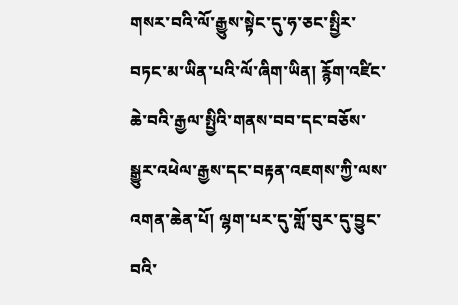གསར་བའི་ལོ་རྒྱུས་སྟེང་དུ་ཧ་ཅང་སྤྱིར་བཏང་མ་ཡིན་པའི་ལོ་ཞིག་ཡིན། རྙོག་འཛིང་ཆེ་བའི་རྒྱལ་སྤྱིའི་གནས་བབ་དང་བཅོས་སྒྱུར་འཕེལ་རྒྱས་དང་བརྟན་འཇགས་ཀྱི་ལས་འགན་ཆེན་པོ། ལྷག་པར་དུ་གློ་བུར་དུ་བྱུང་བའི་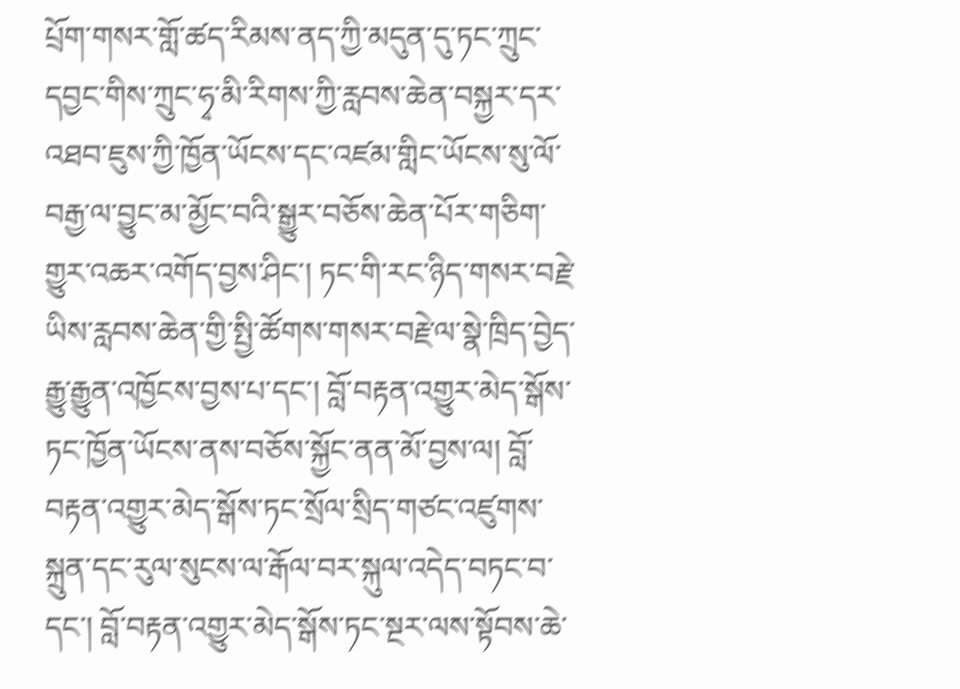པྲོག་གསར་གློ་ཚད་རིམས་ནད་ཀྱི་མདུན་དུ་ཏང་ཀྲུང་དབྱང་གིས་ཀྲུང་ཧྭ་མི་རིགས་ཀྱི་རླབས་ཆེན་བསྐྱར་དར་འཐབ་ཇུས་ཀྱི་ཁྱོན་ཡོངས་དང་འཛམ་གླིང་ཡོངས་སུ་ལོ་བརྒྱ་ལ་བྱུང་མ་མྱོང་བའི་སྒྱུར་བཅོས་ཆེན་པོར་གཅིག་གྱུར་འཆར་འགོད་བྱས་ཤིང་། ཏང་གི་རང་ཉིད་གསར་བརྗེ་ཡིས་རླབས་ཆེན་གྱི་སྤྱི་ཚོགས་གསར་བརྗེ་ལ་སྣེ་ཁྲིད་བྱེད་རྒྱུ་རྒྱུན་འཁྱོངས་བྱས་པ་དང་། བློ་བརྟན་འགྱུར་མེད་སྒོས་ཏང་ཁྱོན་ཡོངས་ནས་བཅོས་སྐྱོང་ནན་མོ་བྱས་ལ། བློ་བརྟན་འགྱུར་མེད་སྒོས་ཏང་སྲོལ་སྲིད་གཙང་འཛུགས་སྐྲུན་དང་རུལ་སུངས་ལ་རྒོལ་བར་སྐུལ་འདེད་བཏང་བ་དང་། བློ་བརྟན་འགྱུར་མེད་སྒོས་ཏང་སྔར་ལས་སྟོབས་ཆེ་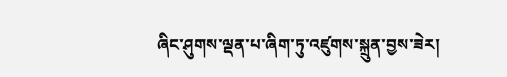ཞིང་ཤུགས་ལྡན་པ་ཞིག་ཏུ་འཛུགས་སྐྲུན་བྱས་ཟེར།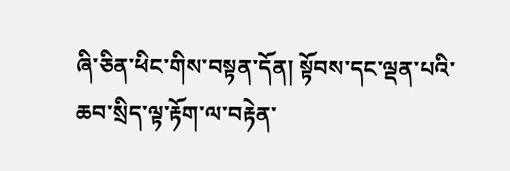ཞི་ཅིན་ཕིང་གིས་བསྟན་དོན། སྟོབས་དང་ལྡན་པའི་ཆབ་སྲིད་ལྟ་རྟོག་ལ་བརྟེན་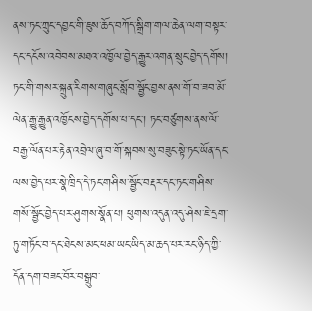ནས་ཏང་ཀྲུང་དབྱང་གི་ཇུས་ཆོད་བཀོད་སྒྲིག་གལ་ཆེན་ལག་བསྟར་དང་དངོས་འབེབས་མཐའ་འཁྱོལ་བྱེད་རྒྱུར་འགན་སྲུང་བྱེད་དགོས། ཏང་གི་གསར་སྐྲུན་རིགས་གཞུང་སློབ་སྦྱོང་བྱས་ནས་གོ་བ་ཟབ་མོ་ལེན་རྒྱུ་རྒྱུན་འཁྱོངས་བྱེད་དགོས་པ་དང་། ཏང་བཙུགས་ནས་ལོ་བརྒྱ་ལོན་པར་རྟེན་འབྲེལ་ཞུ་བ་གོ་སྐབས་སུ་བཟུང་སྟེ་ཏང་ཡོན་དང་ལས་བྱེད་པར་སྣེ་ཁྲིད་དེ་ཏང་གཤིས་སྦྱོང་བརྡར་དང་ཏང་གཤིས་གསོ་སྦྱོང་བྱེད་པར་ཤུགས་སྣོན་པ། ཕུགས་འདུན་འདུ་ཤེས་ཇེ་དྲག་ཏུ་གཏོང་བ་དང་ཐེངས་མང་ཕམ་ཡང་ཡིད་མ་ཆད་པར་རང་ཉིད་ཀྱི་དོན་དག་བཟང་བོར་བསྒྲུབ་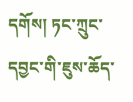དགོས། ཏང་ཀྲུང་དབྱང་གི་ཇུས་ཆོད་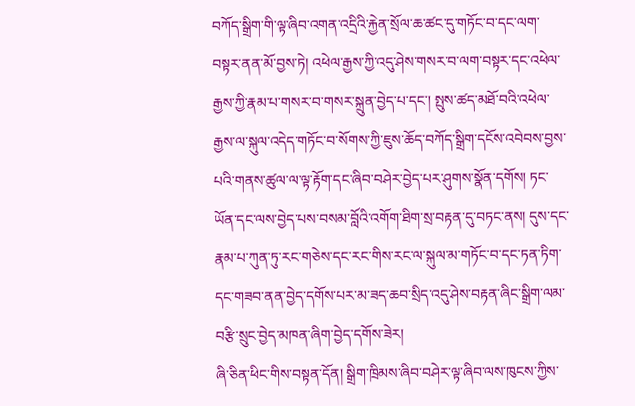བཀོད་སྒྲིག་གི་ལྟ་ཞིབ་འགན་འདྲིའི་རྐྱེན་སྲོལ་ཆ་ཚང་དུ་གཏོང་བ་དང་ལག་བསྟར་ནན་མོ་བྱས་ཏེ། འཕེལ་རྒྱས་ཀྱི་འདུ་ཤེས་གསར་བ་ལག་བསྟར་དང་འཕེལ་རྒྱས་ཀྱི་རྣམ་པ་གསར་བ་གསར་སྐྲུན་བྱེད་པ་དང་། སྤུས་ཚད་མཐོ་བའི་འཕེལ་རྒྱས་ལ་སྐུལ་འདེད་གཏོང་བ་སོགས་ཀྱི་ཇུས་ཆོད་བཀོད་སྒྲིག་དངོས་འབེབས་བྱས་པའི་གནས་ཚུལ་ལ་ལྟ་རྟོག་དང་ཞིབ་བཤེར་བྱེད་པར་ཤུགས་སྣོན་དགོས། ཏང་ཡོན་དང་ལས་བྱེད་པས་བསམ་བློའི་འགོག་ཐིག་སྲ་བརྟན་དུ་བཏང་ནས། དུས་དང་རྣམ་པ་ཀུན་ཏུ་རང་གཅེས་དང་རང་གིས་རང་ལ་སྐུལ་མ་གཏོང་བ་དང་ཏན་ཏིག་དང་གཟབ་ནན་བྱེད་དགོས་པར་མ་ཟད་ཆབ་སྲིད་འདུ་ཤེས་བརྟན་ཞིང་སྒྲིག་ལམ་བརྩི་སྲུང་བྱེད་མཁན་ཞིག་བྱེད་དགོས་ཟེར།
ཞི་ཅིན་ཕིང་གིས་བསྟན་དོན། སྒྲིག་ཁྲིམས་ཞིབ་བཤེར་ལྟ་ཞིབ་ལས་ཁུངས་ཀྱིས་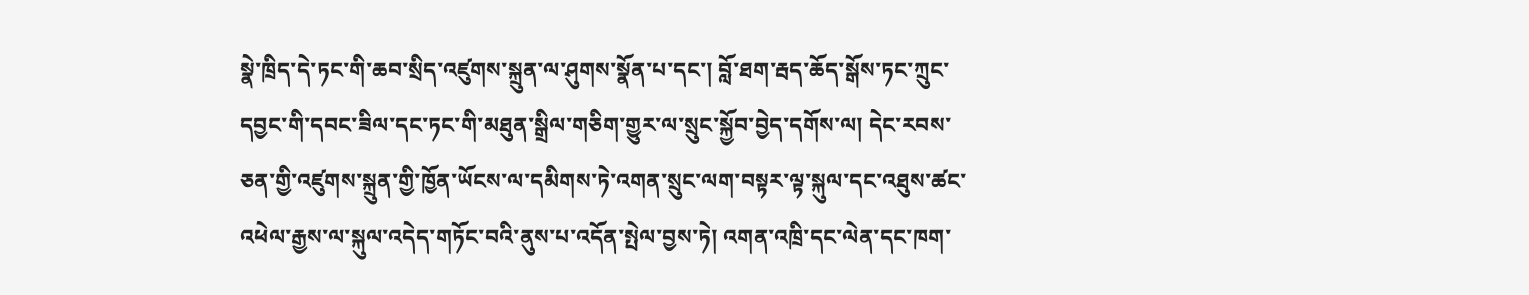སྣེ་ཁྲིད་དེ་ཏང་གི་ཆབ་སྲིད་འཛུགས་སྐྲུན་ལ་ཤུགས་སྣོན་པ་དང་། བློ་ཐག་རྦད་ཆོད་སྒོས་ཏང་ཀྲུང་དབྱང་གི་དབང་ཟིལ་དང་ཏང་གི་མཐུན་སྒྲིལ་གཅིག་གྱུར་ལ་སྲུང་སྐྱོབ་བྱེད་དགོས་ལ། དེང་རབས་ཅན་གྱི་འཛུགས་སྐྲུན་གྱི་ཁྱོན་ཡོངས་ལ་དམིགས་ཏེ་འགན་སྲུང་ལག་བསྟར་ལྟ་སྐུལ་དང་འཐུས་ཚང་འཕེལ་རྒྱས་ལ་སྐུལ་འདེད་གཏོང་བའི་ནུས་པ་འདོན་སྤེལ་བྱས་ཏེ། འགན་འཁྲི་དང་ལེན་དང་ཁག་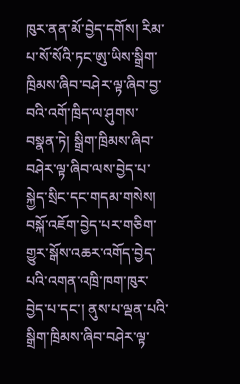ཁུར་ནན་མོ་བྱེད་དགོས། རིམ་པ་སོ་སོའི་ཏང་ཨུ་ཡིས་སྒྲིག་ཁྲིམས་ཞིབ་བཤེར་ལྟ་ཞིབ་བྱ་བའི་འགོ་ཁྲིད་ལ་ཤུགས་བསྣན་ཏེ། སྒྲིག་ཁྲིམས་ཞིབ་བཤེར་ལྟ་ཞིབ་ལས་བྱེད་པ་སྐྱེད་སྲིང་དང་གདམ་གསེས། བསྐོ་འཇོག་བྱེད་པར་གཅིག་གྱུར་སྒོས་འཆར་འགོད་བྱེད་པའི་འགན་འཁྲི་ཁག་ཁུར་བྱེད་པ་དང་། ནུས་པ་ལྡན་པའི་སྒྲིག་ཁྲིམས་ཞིབ་བཤེར་ལྟ་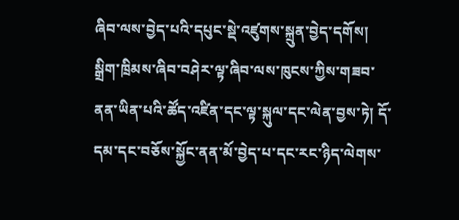ཞིབ་ལས་བྱེད་པའི་དཔུང་སྡེ་འཛུགས་སྐྲུན་བྱེད་དགོས། སྒྲིག་ཁྲིམས་ཞིབ་བཤེར་ལྟ་ཞིབ་ལས་ཁུངས་ཀྱིས་གཟབ་ནན་ཡིན་པའི་ཚོད་འཛིན་དང་ལྟ་སྐུལ་དང་ལེན་བྱས་ཏེ། དོ་དམ་དང་བཅོས་སྐྱོང་ནན་མོ་བྱེད་པ་དང་རང་ཉིད་ལེགས་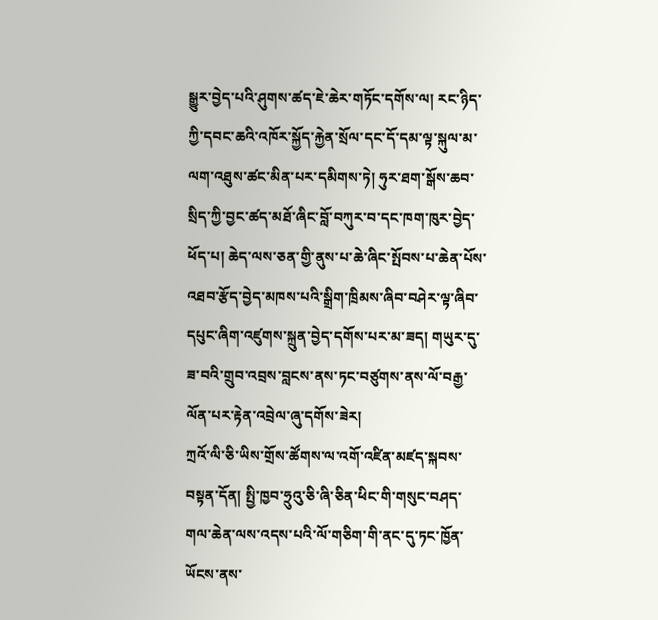སྒྱུར་བྱེད་པའི་ཤུགས་ཚད་ཇེ་ཆེར་གཏོང་དགོས་ལ། རང་ཉིད་ཀྱི་དབང་ཆའི་འཁོར་སྐྱོད་རྐྱེན་སྲོལ་དང་དོ་དམ་ལྟ་སྐུལ་མ་ལག་འཐུས་ཚང་མིན་པར་དམིགས་ཏེ། ཧུར་ཐག་སྒོས་ཆབ་སྲིད་ཀྱི་བྱང་ཚད་མཐོ་ཞིང་བློ་བཀུར་བ་དང་ཁག་ཁུར་བྱེད་ཕོད་པ། ཆེད་ལས་ཅན་གྱི་ནུས་པ་ཆེ་ཞིང་སྤོབས་པ་ཆེན་པོས་འཐབ་རྩོད་བྱེད་མཁས་པའི་སྒྲིག་ཁྲིམས་ཞིབ་བཤེར་ལྟ་ཞིབ་དཔུང་ཞིག་འཛུགས་སྐྲུན་བྱེད་དགོས་པར་མ་ཟད། གཡུར་དུ་ཟ་བའི་གྲུབ་འབྲས་བླངས་ནས་ཏང་བཙུགས་ནས་ལོ་བརྒྱ་ལོན་པར་རྟེན་འབྲེལ་ཞུ་དགོས་ཟེར།
ཀྲའོ་ལི་ཅི་ཡིས་གྲོས་ཚོགས་ལ་འགོ་འཛིན་མཛད་སྐབས་བསྟན་དོན། སྤྱི་ཁྱབ་ཧྲུའུ་ཅི་ཞི་ཅིན་ཕིང་གི་གསུང་བཤད་གལ་ཆེན་ལས་འདས་པའི་ལོ་གཅིག་གི་ནང་དུ་ཏང་ཁྱོན་ཡོངས་ནས་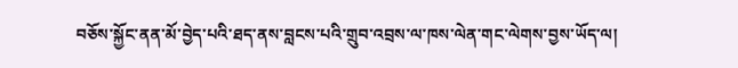བཅོས་སྐྱོང་ནན་མོ་བྱེད་པའི་ཐད་ནས་བླངས་པའི་གྲུབ་འབྲས་ལ་ཁས་ལེན་གང་ལེགས་བྱས་ཡོད་ལ།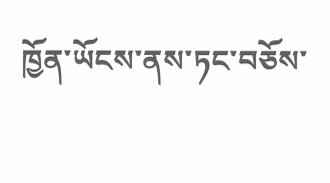ཁྱོན་ཡོངས་ནས་ཏང་བཅོས་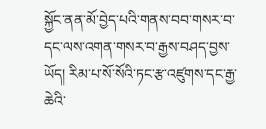སྐྱོང་ནན་མོ་བྱེད་པའི་གནས་བབ་གསར་བ་དང་ལས་འགན་གསར་བ་རྒྱས་བཤད་བྱས་ཡོད། རིམ་པ་སོ་སོའི་ཏང་རྩ་འཛུགས་དང་རྒྱ་ཆེའི་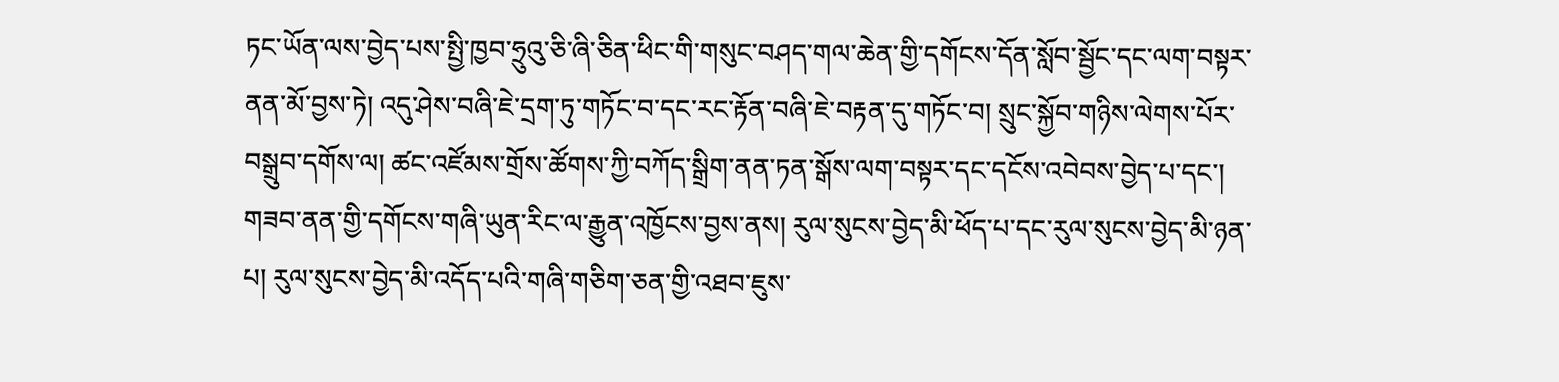ཏང་ཡོན་ལས་བྱེད་པས་སྤྱི་ཁྱབ་ཧྲུའུ་ཅི་ཞི་ཅིན་ཕིང་གི་གསུང་བཤད་གལ་ཆེན་གྱི་དགོངས་དོན་སློབ་སྦྱོང་དང་ལག་བསྟར་ནན་མོ་བྱས་ཏེ། འདུ་ཤེས་བཞི་ཇེ་དྲག་ཏུ་གཏོང་བ་དང་རང་རྟོན་བཞི་ཇེ་བརྟན་དུ་གཏོང་བ། སྲུང་སྐྱོབ་གཉིས་ལེགས་པོར་བསྒྲུབ་དགོས་ལ། ཚང་འཛོམས་གྲོས་ཚོགས་ཀྱི་བཀོད་སྒྲིག་ནན་ཏན་སྒོས་ལག་བསྟར་དང་དངོས་འབེབས་བྱེད་པ་དང་། གཟབ་ནན་གྱི་དགོངས་གཞི་ཡུན་རིང་ལ་རྒྱུན་འཁྱོངས་བྱས་ནས། རུལ་སུངས་བྱེད་མི་ཕོད་པ་དང་རུལ་སུངས་བྱེད་མི་ཉན་པ། རུལ་སུངས་བྱེད་མི་འདོད་པའི་གཞི་གཅིག་ཅན་གྱི་འཐབ་ཇུས་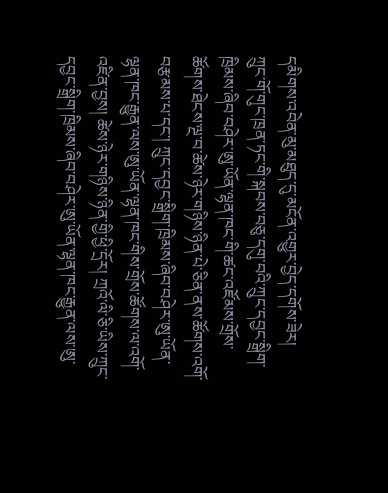དམིགས་འབེན་མུ་མཐུད་དུ་མངོན་འགྱུར་བྱེད་དགོས་ཟེར།
ཀྲུང་གོ་གུང་ཁྲན་ཏང་གི་སྐབས་བཅུ་དགུ་བའི་ཀྲུང་དབྱང་སྒྲིག་ཁྲིམས་ཞིབ་བཤེར་ཨུ་ཡོན་ལྷན་ཁང་གི་ཚང་འཛོམས་གྲོས་ཚོགས་ཐེངས་ལྔ་བ་ཚེས་ཉེར་གཉིས་ཉིན་པེ་ཅིན་ནས་ཚོགས་འགོ་བརྩམས་པ་དང་། ཀྲུང་དབྱང་སྒྲིག་ཁྲིམས་ཞིབ་བཤེར་ཨུ་ཡོན་ལྷན་ཁང་རྒྱུན་ལས་ཨུ་ཡོན་ལྷན་ཁང་གིས་གྲོས་ཚོགས་ལ་འགོ་འཛིན་བྱས། ཚེས་ཉེར་གཉིས་ཉིན་གྱི་ཕྱི་དྲོར། ཀྲའོ་ལི་ཅི་ཡིས་ཀྲུང་དབྱང་སྒྲིག་ཁྲིམས་ཞིབ་བཤེར་ཨུ་ཡོན་ལྷན་ཁང་རྒྱུན་ལས་ཨུ་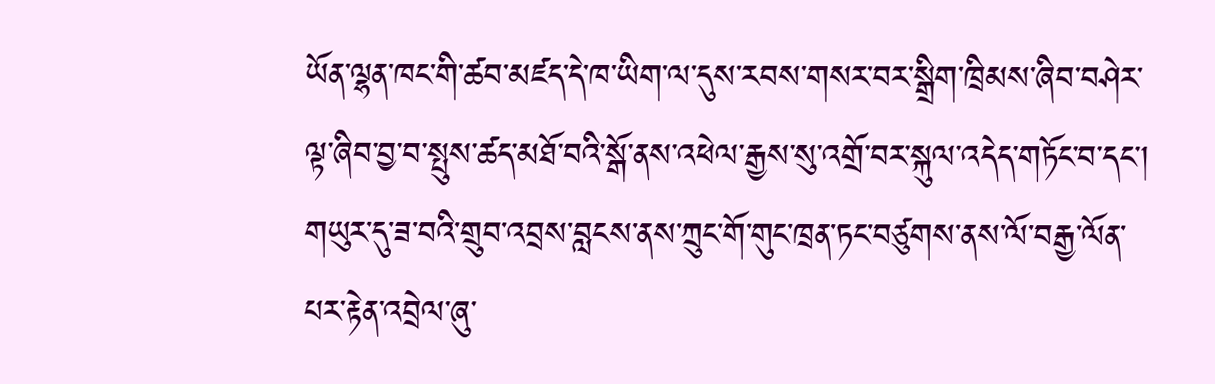ཡོན་ལྷན་ཁང་གི་ཚབ་མཛད་དེ་ཁ་ཡིག་ལ་དུས་རབས་གསར་བར་སྒྲིག་ཁྲིམས་ཞིབ་བཤེར་ལྟ་ཞིབ་བྱ་བ་སྤུས་ཚད་མཐོ་བའི་སྒོ་ནས་འཕེལ་རྒྱས་སུ་འགྲོ་བར་སྐུལ་འདེད་གཏོང་བ་དང་། གཡུར་དུ་ཟ་བའི་གྲུབ་འབྲས་བླངས་ནས་ཀྲུང་གོ་གུང་ཁྲན་ཏང་བཙུགས་ནས་ལོ་བརྒྱ་ལོན་པར་རྟེན་འབྲེལ་ཞུ་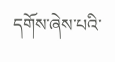དགོས་ཞེས་པའི་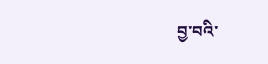བྱ་བའི་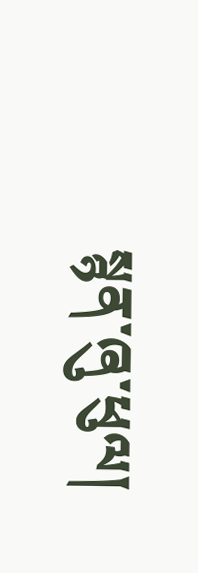སྙན་ཞུ་ཕུལ།